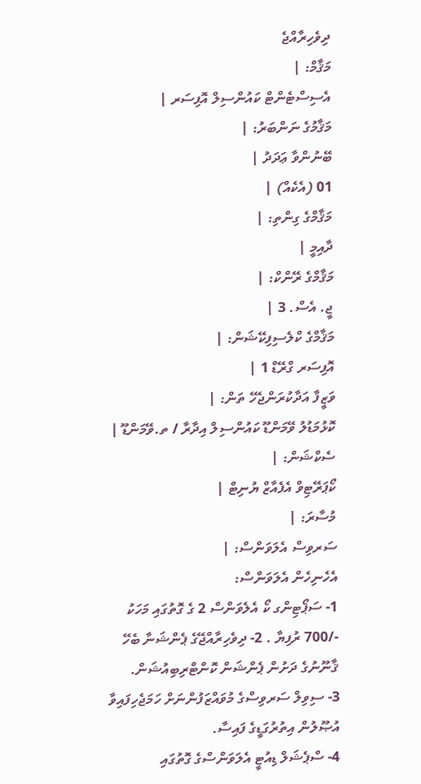ދިވެހިރާއްޖެ
މަޤާމް: |
އެސިސްޓެންޓް ކައުންސިލް އޮފިސަރ |
މަޤާމުގެ ނަންބަރު: |
ބޭނުންވާ ޢަދަދު |
01 (އެކެއް) |
މަޤާމްގެ ގިންތި: |
ދާއިމީ |
މަޤާމްގެ ރޭންކް: |
ޖީ. އެސް. 3 |
މަޤާމްގެ ކްލެސިފިކޭޝަން: |
އޮފިސަރ ގްރޭޑް 1 |
ވަޒީފާ އަދާކުރަންޖެހޭ ތަން: |
ކޮޅުމަޑުލު ވޭމަންޑޫ ކައުންސިލް އިދާރާ / ތ.ވޭމަންޑޫ |
ސެކްޝަން: |
ކޯޕަރޭޓިވް އެފެއާޒް ޔުނިޓް |
މުސާރަ: |
ސަރވިސް އެލަވަންސް: |
އެހެނިހެން އެލަވަންސް:
1- ސަޕޯޓިންގ ކޯ އެލެވަންސް 2 ގެ ގޮތުގައި މަހަކު -/700 ރުފިޔާ . 2- ދިވެހިރާއްޖޭގެ ޕެންޝަނާ ބެހޭ ޤާނޫނުގެ ދަށުން ޕެންޝަން ކޮންޓްރިބިއުޝަން.
3- ސިވިލް ސަރވިސްގެ މުވައްޒަފުންނަށް ހަމަޖެހިފައިވާ އުޞޫލުން އިތުރުގަޑީގެ ފައިސާ.
4- ސްޕެޝަލް ޑިއުޓީ އެލަވަންސްގެ ގޮތުގައި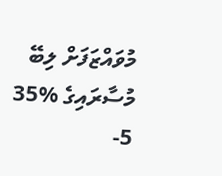މުވައްޒަފަށް ލިބޭ މުސާރައިގެ %35
5-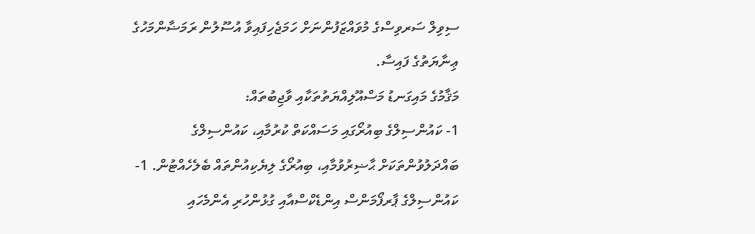ސިވިލް ސަރވިސްގެ މުވައްޒަފުންނަށް ހަމަޖެހިފައިވާ އުސޫލުން ރަމަޟާންމަހުގެ ޢިނާޔަތުގެ ފައިސާ.
މަޤާމުގެ މައިގަނޑު މަސްއޫލިއްޔަތުތަކާއި ވާޖިބުތައް:
1- ކައުންސިލްގެ ބިއުރޯގައި މަސައްކަތް ކުރުމާއި، ކައުންސިލްގެ ބައްދަލުވުންތަކަށް ޙާޟިރުވުމާއި، ބިއުރޯގެ ލިޔެކިއުންތައް ބެލެހެއްޓުން. 1- ކައުންސިލްގެ ޕާރފޯމަންސް އިންޑެކްސްއާއި ގުޅުންހުރި އެންމެހައި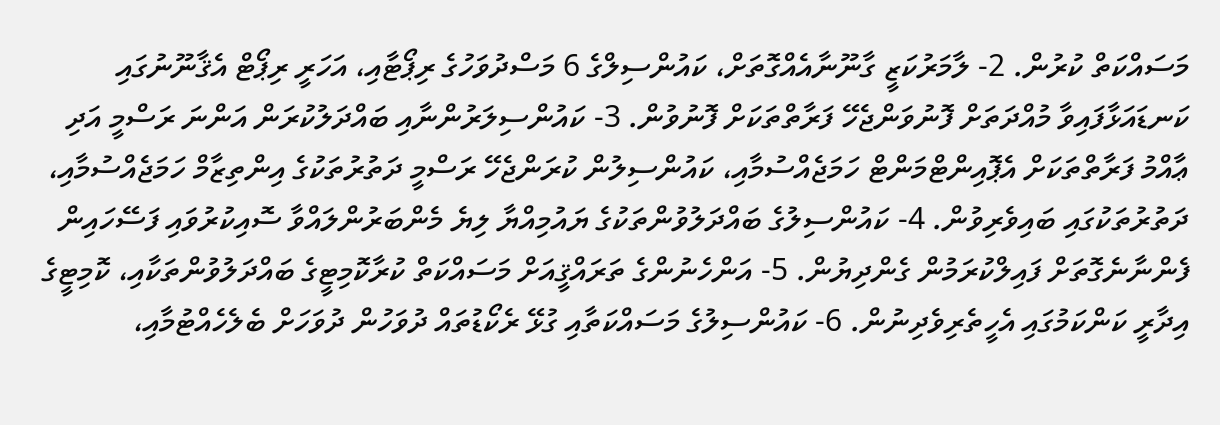މަސައްކަތް ކުރުން. 2- ލާމަރުކަޒީ ގާނޫނާއެއްގޮތަށް، ކައުންސިލްގެ 6 މަސްދުވަހުގެ ރިޕޯޓާއި، އަހަރީ ރިޕޯޓް އެޤާނޫނުގައި ކަނޑައަޅާފައިވާ މުއްދަތަށް ފޮނުވަންޖެހޭ ފަރާތްތަކަށް ފޮނުވުން. 3- ކައުންސިލަރުންނާއި ބައްދަލުކުރަން އަންނަ ރަސްމީ އަދި ޢާއްމު ފަރާތްތަކަށް އެޕޮއިންޓްމަންޓް ހަމަޖެއްސުމާއި، ކައުންސިލުން ކުރަންޖެހޭ ރަސްމީ ދަތުރުތަކުގެ އިންތިޒާމް ހަމަޖެއްސުމާއި، ދަތުރުތަކުގައި ބައިވެރިވުން. 4- ކައުންސިލުގެ ބައްދަލުވުންތަކުގެ ޔައުމިއްޔާ ލިޔެ މެންބަރުންލައްވާ ސޮއިކުރުވައި ފަސޭހައިން ފެންނާނެގޮތަށް ފައިލްކުރަމުން ގެންދިޔުން. 5- އަންހެނުންގެ ތަރައްޤީއަށް މަސައްކަތް ކުރާކޮމިޓީގެ ބައްދަލުވުންތަކާއި، ކޮމިޓީގެ އިދާރީ ކަންކަމުގައި އެހީތެރިވެދިނުން. 6- ކައުންސިލުގެ މަސައްކަތާއި ގުޅޭ ރެކޯޑުތައް ދުވަހުން ދުވަހަށް ބެލެހެއްޓުމާއި،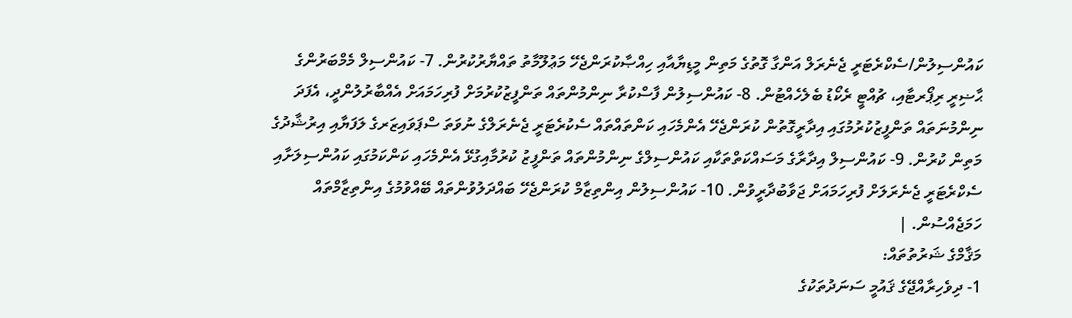ކައުންސިލުން/ސެކްރެޓަރީ ޖެނެރަލް އަންގާ ގޮތުގެ މަތިން މީޑިޔާއާއި ހިއްޞާކުރަންޖެހޭ މަޢުލޫމާތު ތައްޔާރުކުރުން. 7- ކައުންސިލް މެމްބަރުންގެ ޙާޟިރީ ރިޕޯރޓާއި، ޗުއްޓީ ރެކޯޑު ބެލެހެއްޓުން. 8- ކައުންސިލުން ފާސްކުރާ ނިންމުންތައް ތަންފީޒުކުރުމަށް ފުރިހަމައަށް އެއްބާރުލުންދީ، އެފަދަ ނިންމުނަތައް ތަންފީޒުކުރުމުގައި އިދާރީގޮތުން ކުރަންޖެހޭ އެންމެހައި ކަންތައްތައް ސެކުރެޓަރީ ޖެނެރަލްގެ ނުވަތަ ސްޕަވައިޒަރގެ ލަފަޔާއި އިރުޝާދުގެ މަތިން ކުރުން. 9- ކައުންސިލް އިދާރާގެ މަސައްކަތްތަކާއި ކައުންސިލްގެ ނިންމުންތައް ތަންފީޒު ކުރުމާއިގުޅޭ އެންމެހައި ކަންކަމުގައި ކައުންސިލަށާއި ސެކްރެޓަރީ ޖެނެރަލަށް ފުރިހަމައަށް ޖަވާބުދާރީވުން. 10- ކައުންސިލުން އިންތިޒާމް ކުރަންޖެހޭ ބައްދަލުވުންތައް ބޭއްވުމުގެ އިންތިޒާމްތައް ހަމަޖެއްސުން. |
މަޤާމްގެ ޝަރުތުތައް:
1- ދިވެހިރާއްޖޭގެ ޤައުމީ ސަނަދުތަކުގެ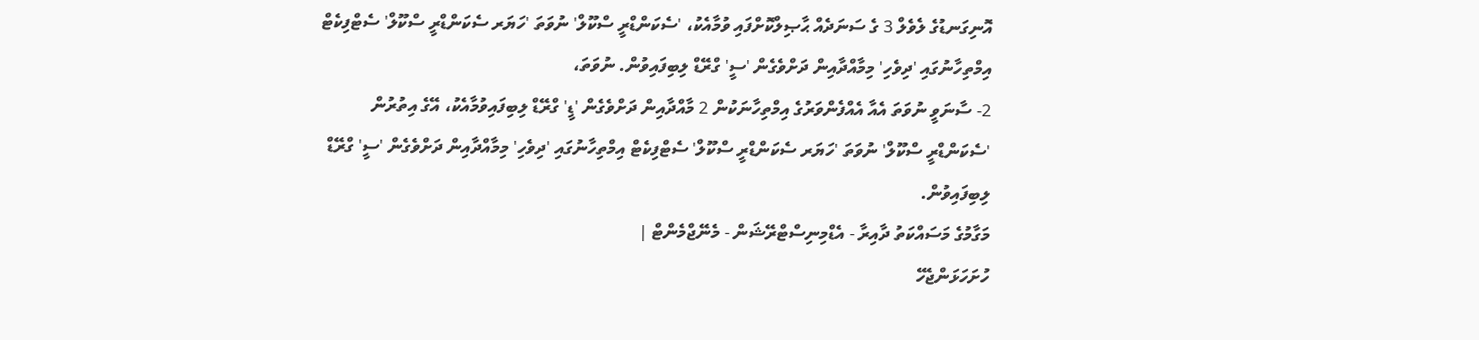އޮނިގަނޑުގެ ލެވެލް 3 ގެ ސަނަދެއް ޙާޞިލްކޮށްފައި ވުމާއެކު، 'ސެކަންޑްރީ ސްކޫލް' ނުވަތަ 'ހަޔަރ ސެކަންޑްރީ ސްކޫލް' ސެޓްފިކެޓް އިމްތިހާނުގައި 'ދިވެހި' މިމާއްދާއިން ދަށްވެގެން 'ސީ' ގްރޭޑް ލިބިފައިވުން. ނުވަތަ،
2- ސާނަވީ ނުވަތަ އެއާ އެއްފެންވަރުގެ އިމްތިހާނަކުން 2 މާއްދާއިން ދަށްވެގެން 'ޑީ' ގްރޭޑް ލިބިފައިވުމާއެކު، އޭގެ އިތުރުން 'ސެކަންޑްރީ ސްކޫލް' ނުވަތަ 'ހަޔަރ ސެކަންޑްރީ ސްކޫލް' ސެޓްފިކެޓް އިމްތިހާނުގައި 'ދިވެހި' މިމާއްދާއިން ދަށްވެގެން 'ސީ' ގްރޭޑް ލިބިފައިވުން.
މަގާމުގެ މަސައްކަތު ދާއިރާ - އެޑްމިނިސްޓްރޭޝަން - މެނޭޖްމެންޓް |
ހުށަހަޅަންޖެހޭ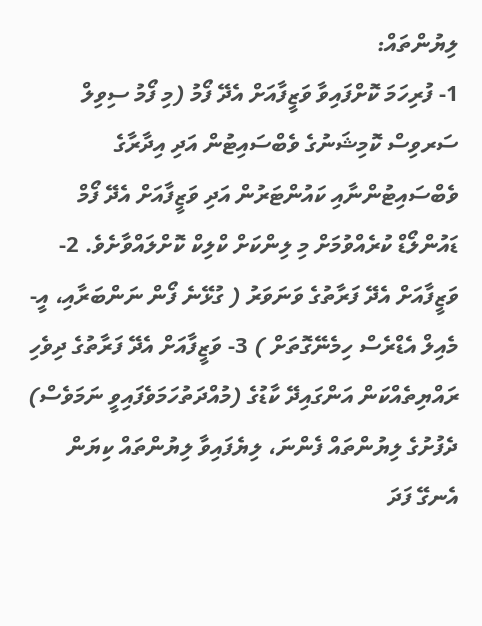ލިޔުންތައް:
1- ފުރިހަމަ ކޮށްފައިވާ ވަޒީފާއަށް އެދޭ ފޯމު (މި ފޯމު ސިވިލް ސަރވިސް ކޮމިޝަނުގެ ވެބްސައިޓުން އަދި އިދާރާގެ ވެބްސައިޓުންނާއި ކައުންޓަރުން އަދި ވަޒީފާއަށް އެދޭ ފޯމް ޑައުންލޯޑް ކުރެއްވުމަށް މި ލިންކަށް ކްލިކް ކޮށްލައްވާށެވެ. 2- ވަޒީފާއަށް އެދޭ ފަރާތުގެ ވަނަވަރު ( ގުޅޭނެ ފޯން ނަންބަރާއި، އީ-މެއިލް އެޑްރެސް ހިމެނޭގޮތަށް ) 3- ވަޒީފާއަށް އެދޭ ފަރާތުގެ ދިވެހި ރައްޔިތެއްކަން އަންގައިދޭ ކާޑުގެ (މުއްދަތުހަމަވެފައިވީ ނަމަވެސް) ދެފުށުގެ ލިޔުންތައް ފެންނަ، ލިޔެފައިވާ ލިޔުންތައް ކިޔަން އެނގޭ ފަދަ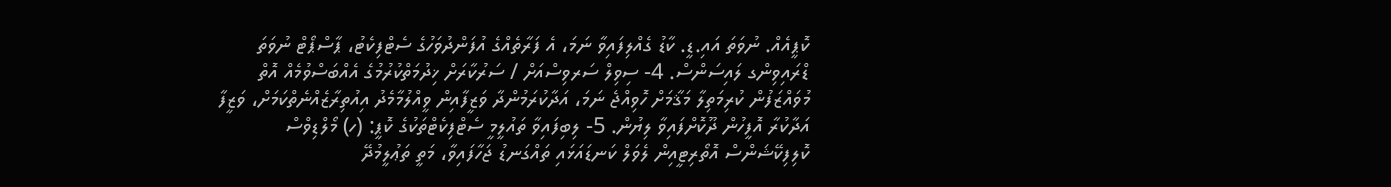ކޮޕީއެއް. ނުވަތަ އައި.ޑީ. ކާޑު ގެއްލިފައިވާ ނަމަ، އެ ފަރާތެއްގެ އުފަންދުވަހުގެ ސެޓްފިކެޓު، ޕާސްޕޯޓް ނުވަތަ ޑްރައިވިންގ ލައިސަންސް. 4- ސިވިލް ސަރވިސްއަށް / ސަރުކާރަށް ޚިދުމަތްކުރުމުގެ އެއްބަސްވުމެއް އޮތް މުވައްޒަފުން ކުރިމަތިލާ މަޤާމަށް ހޮވިއްޖެ ނަމަ، އަދާކުރަމުންދާ ވަޒީފާއިން ވީއްލުމާމެދު އިއުތިރާޒެއްނެތްކަމަށް، ވަޒީފާ އަދާކުރާ އޮފީހުން ދޫކޮށްފައިވާ ލިޔުން. 5- ލިބިފައިވާ ތައުލީމީ ސެޓްފިކެޓްތަކުގެ ކޮޕީ: (ހ) މޯލްޑިވްސް ކޮލިފިކޭޝަންސް އޮތޯރިޓީއިން ލެވަލް ކަނޑައަޅައި ތައްގަނޑު ޖަހާފައިވާ، މަތީ ތަޢުލީމުދޭ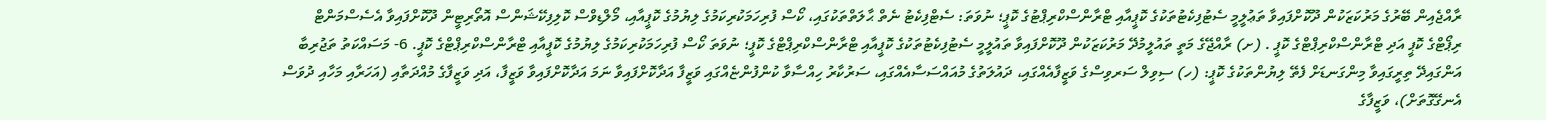ރާއްޖެއިން ބޭރުގެ މަރުކަޒަކުން ދޫކޮށްފައިވާ ތަޢުލީމީ ސެޓުފިކެޓުތަކުގެ ކޮޕީއާއި ޓްރާންސްކްރިޕްޓުގެ ކޮޕީ؛ ނުވަތަ: ސެޓްފިކެޓު ނެތް ޙާލަތްތަކުގައި، ކޯސް ފުރިހަމަކުރިކަމުގެ ލިޔުމުގެ ކޮޕީއާއި، މޯލްޑިވްސް ކޮލިފިކޭޝަންސް އޮތޯރިޓީން ދޫކޮށްފައިވާ އެސެސްމަންޓް ރިޕޯޓްގެ ކޮޕީ އަދި ޓްރާންސްކްރިޕްޓްގެ ކޮޕީ . (ށ) ރާއްޖޭގެ މަތީ ތައުލީމުދޭ މަރުކަޒަކުން ދޫކޮށްފައިވާ ތައުލީމީ ސެޓުފިކެޓުތަކުގެ ކޮޕީއާއި ޓްރާންސްކްރިޕްޓްގެ ކޮޕީ؛ ނުވަތަ ކޯސް ފުރިހަމަކުރިކަމުގެ ލިޔުމުގެ ކޮޕީއާއި ޓްރާންސްކްރިޕްޓްގެ ކޮޕީ. 6- މަސައްކަތު ތަޖުރިބާ އަންގައިދޭ ތިރީގައިވާ މިންގަނޑަށް ފެތޭ ލިޔުންތަކުގެ ކޮޕީ: (ހ) ސިވިލް ސަރވިސްގެ ވަޒީފާއެއްގައި، ދައުލަތުގެ މުއައްސަސާއެއްގައި، ސަރުކާރު ހިއްސާވާ ކުންފުންޏެއްގައި ވަޒީފާ އަދާކޮށްފައިވާ ނަމަ އަދާކޮށްފައިވާ ވަޒީފާ، އަދި ވަޒީފާގެ މުއްދަތާއި (އަހަރާއި މަހާއި ދުވަސް އެނގޭގޮތަށް)، ވަޒީފާގެ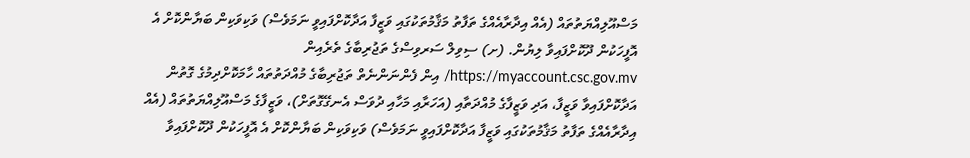މަސްއޫލިއްޔަތުތައް (އެއް އިދާރާއެއްގެ ތަފާތު މަޤާމުތަކުގައި ވަޒީފާ އަދާކޮށްފައިވީ ނަމަވެސް) ވަކިވަކިން ބަޔާންކޮށް އެ އޮފީހަކުން ދޫކޮށްފައިވާ ލިޔުން. (ށ) ސިވިލް ސަރވިސްގެ ތަޖުރިބާގެ ތެރެއިން https://myaccount.csc.gov.mv/ އިން ފެންނަންނެތް ތަޖުރިބާގެ މުއްދަތުތައް ހާމަކޮށްދިމުގެ ގޮތުން އަދާކޮށްފައިވާ ވަޒީފާ، އަދި ވަޒީފާގެ މުއްދަތާއި (އަހަރާއި މަހާއި ދުވަސް އެނގޭގޮތަށް)، ވަޒީފާގެ މަސްއޫލިއްޔަތުތައް (އެއް އިދާރާއެއްގެ ތަފާތު މަޤާމުތަކުގައި ވަޒީފާ އަދާކޮށްފައިވީ ނަމަވެސް) ވަކިވަކިން ބަޔާންކޮށް އެ އޮފީހަކުން ދޫކޮށްފައިވާ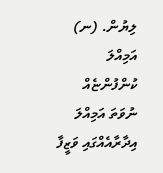ލިޔުން. (ނ) އަމިއްލަ ކުންފުންޏެއް ނުވަތަ އަމިއްލަ އިދާރާއެއްގައި ވަޒީފާ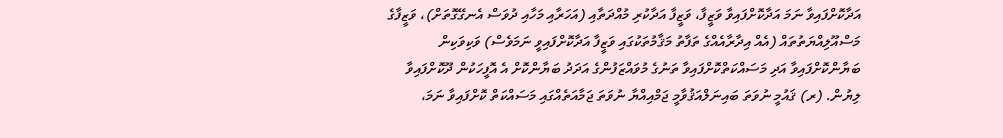އަދާކޮށްފައިވާ ނަމަ އަދާކޮށްފައިވާ ވަޒީފާ، ވަޒީފާ އަދާކުރި މުއްދަތާއި (އަހަރާއި މަހާއި ދުވަސް އެނގޭގޮތަށް)، ވަޒީފާގެ މަސްއޫލިއްޔަތުތައް (އެއް އިދާރާއެއްގެ ތަފާތު މަޤާމުތަކުގައި ވަޒީފާ އަދާކޮށްފައިވީ ނަމަވެސް) ވަކިވަކިން ބަޔާންކޮށްފައިވާ އަދި މަސައްކަތްކޮށްފައިވާ ތަނުގެ މުވައްޒަފުންގެ އަދަދު ބަޔާންކޮށް އެ އޮފީހަކުން ދޫކޮށްފައިވާ ލިޔުން. (ރ) ޤައުމީ ނުވަތަ ބައިނަލްއަޤުވާމީ ޖަމްއިއްޔާ ނުވަތަ ޖަމާއަތެއްގައި މަސައްކަތް ކޮށްފައިވާ ނަމަ،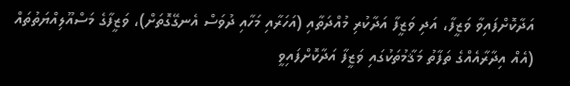އަދާކޮށްފައިވާ ވަޒީފާ، އަދި ވަޒީފާ އަދާކުރި މުއްދަތާއި (އަހަރާއި މަހާއި ދުވަސް އެނގޭގޮތަށް)، ވަޒީފާގެ މަސްއޫލިއްޔަތުތައް (އެއް އިދާރާއެއްގެ ތަފާތު މަޤާމުތަކުގައި ވަޒީފާ އަދާކޮށްފައިވީ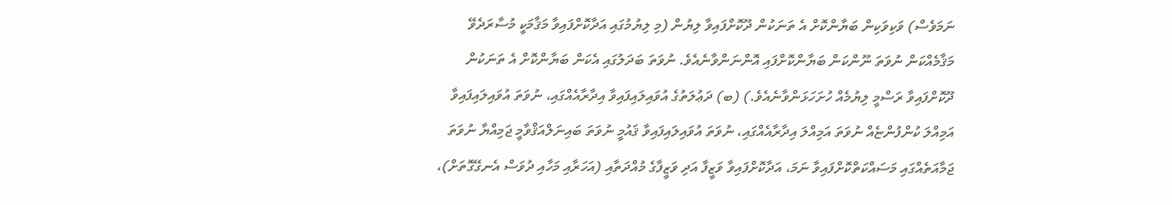ނަމަވެސް) ވަކިވަކިން ބަޔާންކޮށް އެ ތަނަކުން ދޫކޮށްފައިވާ ލިޔުން (މި ލިޔުމުގައި އަދާކޮށްފައިވާ މަޤާމަކީ މުސާރަދެވޭ މަޤާމެއްކަން ނުވަތަ ނޫންކަން ބަޔާންކޮށްފައި އޮންނަންވާނެއެވެ. ނުވަތަ ބަދަލުގައި އެކަން ބަޔާންކޮށް އެ ތަނަކުން ދޫކޮށްފައިވާ ރަސްމީ ލިޔުމެއް ހުށަހަޅަންވާނެއެވެ.) (ބ) ދަޢުލަތުގެ އުވައިލައިފައިވާ އިދާރާއެއްގައި، ނުވަތަ އުވައިލައިފައިވާ އަމިއްލަ ކުންފުންޏެއް ނުވަތަ އަމިއްލަ އިދާރާއެއްގައި، ނުވަތަ އުވައިލައިފައިވާ ޤައުމީ ނުވަތަ ބައިނަލްއަޤްވާމީ ޖަމިއްޔާ ނުވަތަ ޖަމާއަތެއްގައި މަސައްކަތްކޮށްފައިވާ ނަމަ، އަދާކޮށްފައިވާ ވަޒީފާ އަދި ވަޒީފާގެ މުއްދަތާއި (އަހަރާއި މަހާއި ދުވަސް އެނގޭގޮތަށް)،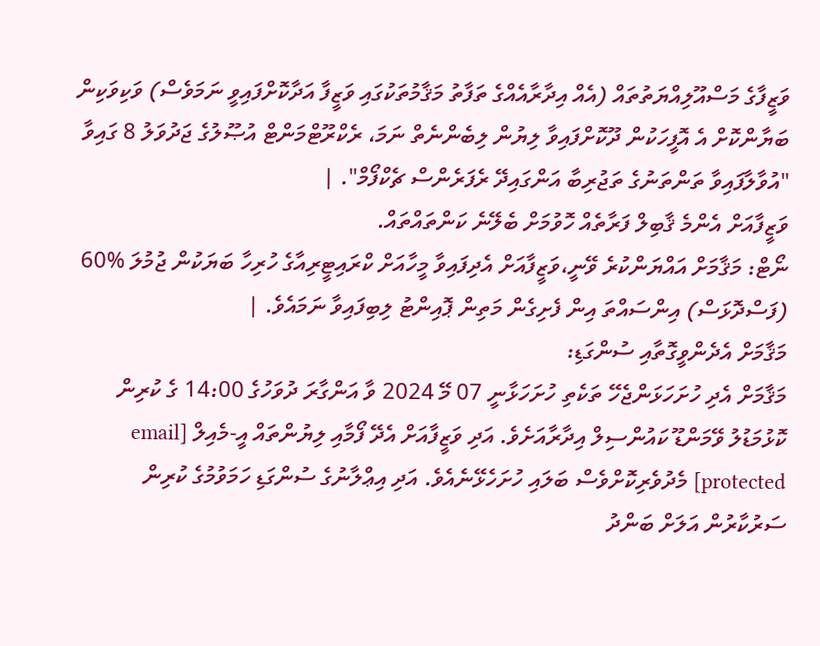ވަޒީފާގެ މަސްއޫލިއްޔަތުތައް (އެއް އިދާރާއެއްގެ ތަފާތު މަޤާމުތަކުގައި ވަޒީފާ އަދާކޮށްފައިވީ ނަމަވެސް) ވަކިވަކިން ބަޔާންކޮށް އެ އޮފީހަކުން ދޫކޮށްފައިވާ ލިޔުން ލިބެންނެތް ނަމަ، ރެކްރޫޓްމަންޓް އުޞޫލުގެ ޖަދުވަލު 8 ގައިވާ "އުވާލާފައިވާ ތަންތަނުގެ ތަޖުރިބާ އަންގައިދޭ ރެފަރެންސް ޗެކްފޯމް". |
ވަޒީފާއަށް އެންމެ ޤާބިލް ފަރާތެއް ހޮވުމަށް ބެލޭނެ ކަންތައްތައް.
ނޯޓް: މަޤާމަށް އައްޔަންކުރެ ވޭނީ،ވަޒީފާއަށް އެދިފައިވާ މީހާއަށް ކްރައިޓީރިއާގެ ހުރިހާ ބަޔަކުން ޖުމުލަ %60 (ފަސްދޮޅަސް) އިންސައްތަ އިން ފެށިގެން މަތިން ޕޮއިންޓު ލިބިފައިވާ ނަމައެވެ. |
މަޤާމަށް އެދެންވީގޮތާއި ސުންގަޑި:
މަޤާމަށް އެދި ހުށަހަޅަންޖެހޭ ތަކެތި ހުށަހަޅާނީ 07 މޭ 2024 ވާ އަންގާރަ ދުވަހުގެ 14:00 ގެ ކުރިން ކޮޅުމަޑުލު ވޭމަންޑޫ ކައުންސިލް އިދާރާއަށެވެ. އަދި ވަޒީފާއަށް އެދޭ ފޯމާއި ލިޔުންތައް އީ-މެއިލް [email protected] މެދުވެރިކޮށްވެސް ބަލައި ހުށަހެޅޭނެއެވެ. އަދި އިޢްލާނުގެ ސުންގަޑި ހަމަވުމުގެ ކުރިން ސަރުކާރުން އަލަށް ބަންދު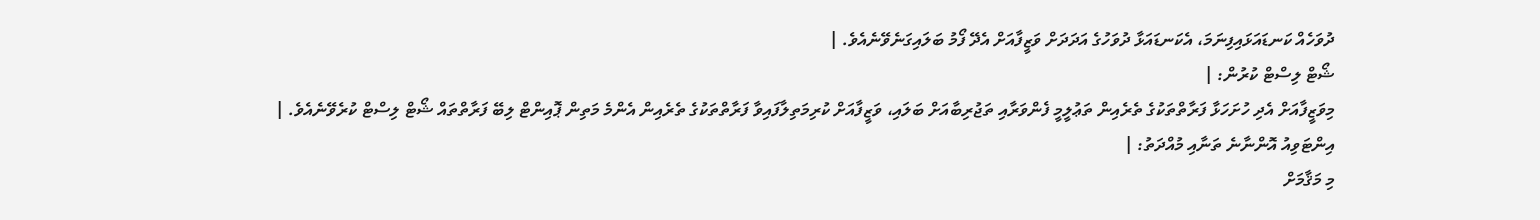ދުވަހެއް ކަނޑައަޅައިފިނަމަ، އެކަނޑައަޅާ ދުވަހުގެ އަދަދަށް ވަޒީފާއަށް އެދޭ ފޯމު ބަލައިގަނެވޭނެއެވެ. |
ޝޯޓް ލިސްޓް ކުރުން: |
މިވަޒީފާއަށް އެދި ހުށަހަޅާ ފަރާތްތަކުގެ ތެރެއިން ތަޢުލީމީ ފެންވަރާއި ތަޖުރިބާއަށް ބަލައި، ވަޒީފާއަށް ކުރިމަތިލާފައިވާ ފަރާތްތަކުގެ ތެރެއިން އެންމެ މަތިން ޕޮއިންޓް ލިބޭ ފަރާތްތައް ޝޯޓް ލިސްޓް ކުރެވޭނެއެވެ. |
އިންޓަވިއު އޮންނާނެ ތަނާއި މުއްދަތު: |
މި މަޤާމަށް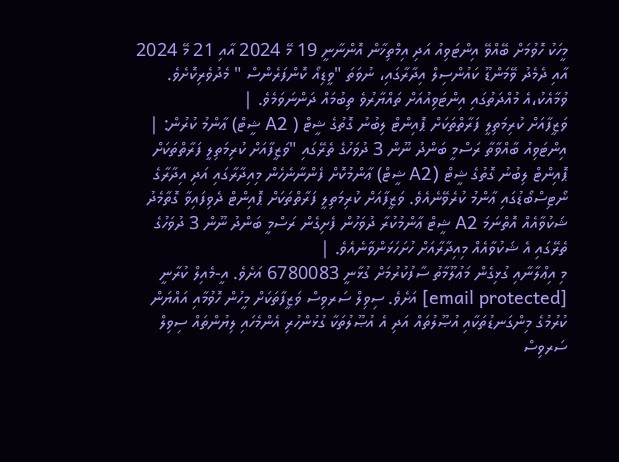މީހަކު ހޮވުމަށް ބޭއްވޭ އިންޓަވިއު އަދި އިމްތިޚާން އޮންނާނީ 19 މޭ 2024 އާއި 21 މޭ 2024 އާއި ދެމެދު ވޭމަންޑޫ ކައުންސިލް އިދާރާގައި، ނުވަތަ "ވީޑިއޯ ކޮންފަރެންސް " މެދުވެރިކޮށެވެ. ވުމާއެކު،އެ މުއްދަތުގައި އިންޓަވިއުއަށް ތައްޔާރުވެ ތިބުމައް ދަންނަވަމެވެ. |
ވަޒީފާއަށް ކުރިމަތިލީ ފަރާތްތަކަށް ޕޮއިންޓް ލިބުނު ގޮތުގެ ޝީޓް ( A2 ޝީޓް) ޢާންމު ކުރުން: |
އިންޓަވިއު ބާއްވާތާ ރަސްމީ ބަންދު ނޫން 3 ދުވަހުގެ ތެރޭގައި "ވަޒީފާއަށް ކުރިމަތިލީ ފަރާތްތަކަށް ޕޮއިންޓް ލިބުނު ގޮތުގެ ޝީޓް (A2 ޝީޓް) ޢާންމުކޮށް ފެންނާނެހެން މިއިދާރާގައި އަދި އިދާރާގެ ނޯޓިސްބޯޑުގައި ޢާންމު ކުރެވޭނެއެވެ. ވަޒީފާއަށް ކުރިމަތިލީ ފަރާތްތަކަށް ޕޮއިންޓް ދެވިފައިވާ ގޮތާމެދު ޝަކުވާއެއް އޮތްނަމަ A2 ޝީޓް ޢާންމުކުރާ ދުވަހުން ފެށިގެން ރަސްމީ ބަންދު ނޫން 3 ދުވަހުގެ ތެރޭގައި އެ ޝަކުވާއެއް މިއިދާރާއަށް ހުށަހަޅަންވާނެއެވެ. |
މި އިޢްލާނާއި ގުޅިގެން މަޢުލޫމާތު ސާފުކުރުމަށް ގުޅާނީ 6780083 އަށެވެ. އީ-މެއިލް ކުރާނީ [email protected] އަށެވެ. ސިވިލް ސަރވިސް ވަޒީފާތަކަށް މީހުން ހޮވުމާއި އައްޔަން ކުރުމުގެ މިންގަނޑުތަކާއި އުޞޫލުތައް އަދި އެ އުޞޫލުތަކާ ގުޅުންހުރި އެންމެހައި ލިޔުންތައް ސިވިލް ސަރވިސް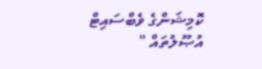ކޮމިޝަންގެ ވެބްސައިޓް އުޞޫލުތައް "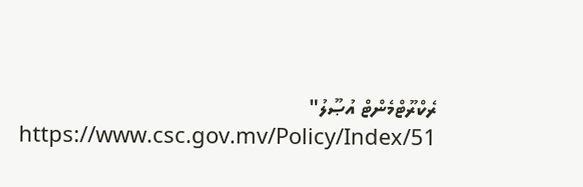ރެކްރޫޓްމެންޓް އުޞޫލު" https://www.csc.gov.mv/Policy/Index/51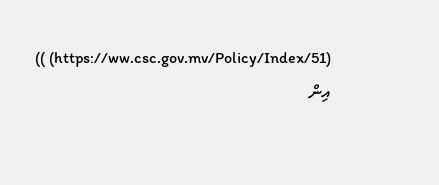(https://ww.csc.gov.mv/Policy/Index/51) )) އިން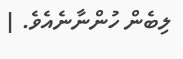ލިބެން ހުންނާނެއެވެ. |